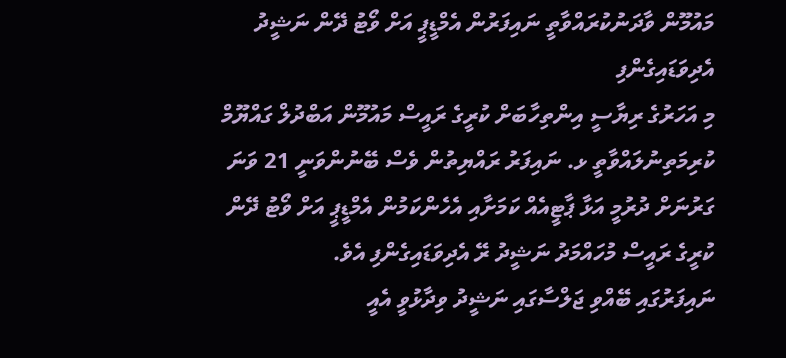މައުމޫން ވާދަނުކުރައްވާތީ ނައިފަރުން އެމްޑީޕީ އަށް ވޯޓު ދޭން ނަޝީދު އެދިވަޑައިގެންފި
މި އަހަރުގެ ރިޔާސީ އިންތިހާބަށް ކުރީގެ ރައީސް މައުމޫން އަބްދުލް ގައްޔޫމް ކުރިމަތިނުލައްވާތީ ޅ. ނައިފަރު ރައްޔިތުން ވެސް ބޭނުންވަނީ 21 ވަނަ ގަރުނަށް ދުރުމީ އަޅާ ޕާޓީއެއް ކަމަށާއި އެހެންކަމުން އެމްޑީޕީ އަށް ވޯޓު ދޭން ކުރީގެ ރައީސް މުހައްމަދު ނަޝީދު ރޭ އެދިވަޑައިގެންފި އެވެ.
ނައިފަރުގައި ބޭއްވި ޖަލްސާގައި ނަޝީދު ވިދާޅުވީ އެއީ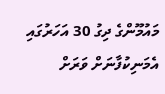މައުމޫންގެ ދިގު 30 އަހަރުގައި އެމަނިކުފާނަށް ވަރަށް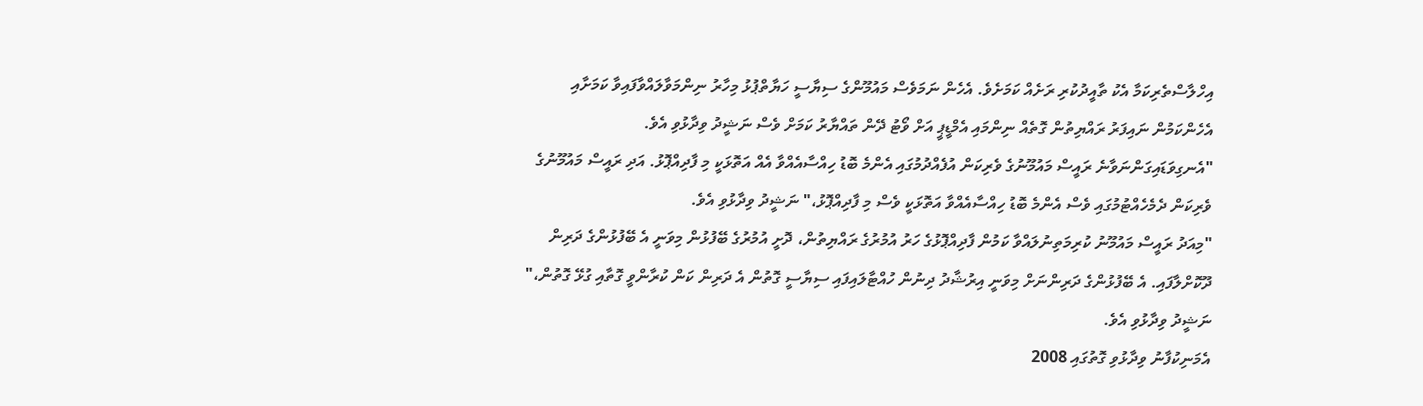އިހްލާސްތެރިކަމާ އެކު ތާއީދުކުރި ރަށެއް ކަމަށެވެ. އެހެން ނަމަވެސް މައުމޫންގެ ސިޔާސީ ހަޔާތްޕުޅު މިހާރު ނިންމަވާލައްވާފައިވާ ކަމަށާއި އެހެންކަމުން ނައިފަރު ރައްޔިތުން ގޮތެއް ނިންމައި އެމްޑީޕީ އަށް ވޯޓު ދޭން ތައްޔާރު ކަމަށް ވެސް ނަޝީދު ވިދާޅުވި އެވެ.
"އެނގިވަޑައިގަންނަވާނެ ރައީސް މައުމޫނުގެ ވެރިކަން އުފެއްދުމުގައި އެންމެ ބޮޑު ހިއްސާއެއްވާ އެއް އަތޮޅަކީ މި ފާދިއްޕޮޅު. އަދި ރައީސް މައުމޫނުގެ ވެރިކަން ދެމެހެއްޓުމުގައި ވެސް އެންމެ ބޮޑު ހިއްސާއެއްވާ އަތޮޅަކީ ވެސް މި ފާދިއްޕޮޅު،" ނަޝީދު ވިދާޅުވި އެވެ.
"މިއަދު ރައީސް މައުމޫނު ކުރިމަތިނުލައްވާ ކަމުން ފާދިއްޕޮޅުގެ ހަރު އުމުރުގެ ރައްޔިތުން، ދޮށީ އުމުރުގެ ބޭފުޅުން މިވަނީ އެ ބޭފުޅުންގެ ދަރިން ދޫކޮށްލާފައި. އެ ބޭފުޅުންގެ ދަރިންނަށް މިވަނީ އިރުޝާދު ދިނުން ހުއްޓާލައިފައި ސިޔާސީ ގޮތުން އެ ދަރިން ކަން ކުރާންވީ ގޮތާއި ގުޅޭ ގޮތުން،" ނަޝީދު ވިދާޅުވި އެވެ.
އެމަނިކުފާނު ވިދާޅުވި ގޮތުގައި 2008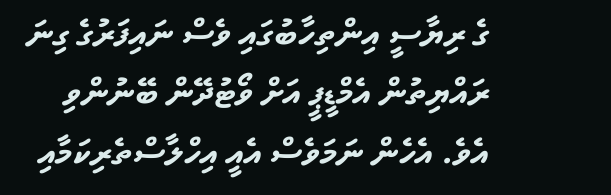ގެ ރިޔާސީ އިންތިހާބުގައި ވެސް ނައިފަރުގެ ގިނަ ރައްޔިތުން އެމްޑީޕީ އަށް ވޯޓުދޭން ބޭނުންވި އެވެ. އެހެން ނަމަވެސް އެއީ އިހްލާސްތެރިކަމާއި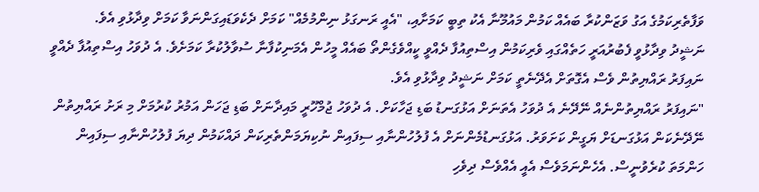ވަފާތެރިކަމުގެ އަގު ވަޒަންކުރާ ބައެއް ކަމުން މައުމޫނާ އެކު ތިބީ ކަމަށާއި، "އެއީ ރަނގަޅު ނިންމުމެއް" ކަމަށް ދެކެވަޑައިގަންނަވާ ކަމަށް ވިދާޅުވި އެވެ.
ނަޝީދު ވިދާޅުވީ ފެބުރުއަރީ ހަތެއްގައި ވެރިކަމުން އިސްތިއުފާ ދެއްވީ ކީއްވެގެންތޯ ބައެއް މީހުން އެމަނިކުފާނާ ސުވާލުކުރާ ކަމަށެވެ. އެ ދުވަހު އިސްތިއުފާ ދެއްވީ ނައިފަރު ރައްޔިތުން ވެސް އެގޮތަށް އެދޭނެތީ ކަމަށް ނަޝީދު ވިދާޅުވި އެވެ.
"ނައިފަރު ރައްޔިތުންނެއް ނޭދޭނެ އެ ދުވަހު އެތަނަށް އަޅުގަނޑު ބަޑި ޖަހާކަށް. އެ ދުވަހު ޖުމްހޫރީ މައިދާނަށް ބަޑި ޖަހަން އަމުރު ކުރުމަށް މި ރަށު ރައްޔިތުން ނޭދޭނެކަން އަޅުގަނޑަށް ޔަގީން ކަށަވަރު. އަޅުގަނޑުމެންނަށް އެ ފުލުހުންނާއި ސިފައިން ނުކިޔަމަންތެރިކަން ދައްކަމުން ދިޔަ ފުލުހުންނާއި ސިފައިން ހަންމަތަ ކުރެވުނީސް. އެހެންނަމަވެސް އެއީ އެއްވެސް ދިވެހި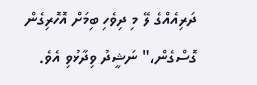ދަރިއެއްގެ ލޭ މި ދިވެހި ބިމަށް އޮހޮރިގެން ގޮސްގެން،" ނަޝީދު ވިދާޅުވި އެވެ.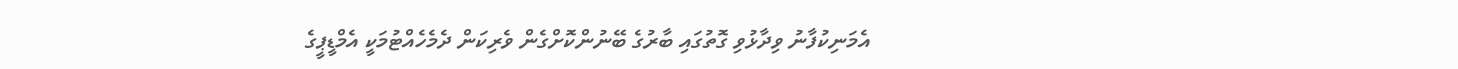އެމަނިކުފާނު ވިދާޅުވި ގޮތުގައި ބާރުގެ ބޭނުންކޮށްގެން ވެރިކަން ދެމެހެއްޓުމަކީ އެމްޑީޕީގެ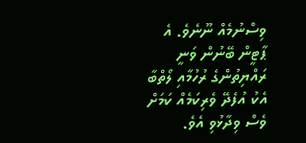ވިސްނުމެއް ނޫނެވެ. އެ ޕާޓީން ބޭނުން ވަނީ ރައްޔިތުންގެ ރުހުމާއި ލޯތްބާ އެކު އުފެދޭ ވެރިކަމެއް ކަމަށް ވެސް ވިދާޅުވި އެވެ.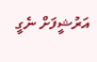އަރުޝީފަށް ނެގީ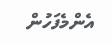އެންމެފަހުން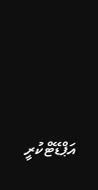އަޕްޑޭޓްކުރީ